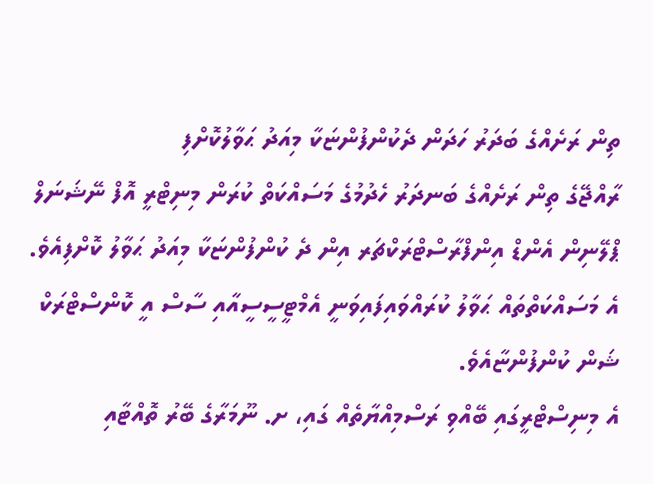ތިން ރަށެއްގެ ބަދަރު ހަދަން ދެކުންފުންޏަކާ މިއަދު ޙަވާލުކޮށްފި
ރާއްޖޭގެ ތިން ރަށެއްގެ ބަނދަރު ހެދުމުގެ މަސައްކަތް ކުރަން މިނިޓްރީ އޮފް ނޭޝަނަލް ޕްލޭނިން އެންޑް އިންފްރާސްޓްރަކްޗަރ އިން ދެ ކުންފުންޏަކާ މިއަދު ޙަވާލު ކޮށްފިއެވެ.
އެ މަސައްކަތްތައް ޙަވާލު ކުރައްވައިފައިވަނީ އެމްޓީސީސީއާއި ސާސް އީ ކޮންސްޓްރަކް ޝަން ކުންފުންޏާއެވެ.
އެ މިނިސްޓްރީގައި ބޭއްވި ރަސްމިއްޔާތެއް ގައި، ށ. ނޫމަރާގެ ބޭރު ތޮއްޓާއި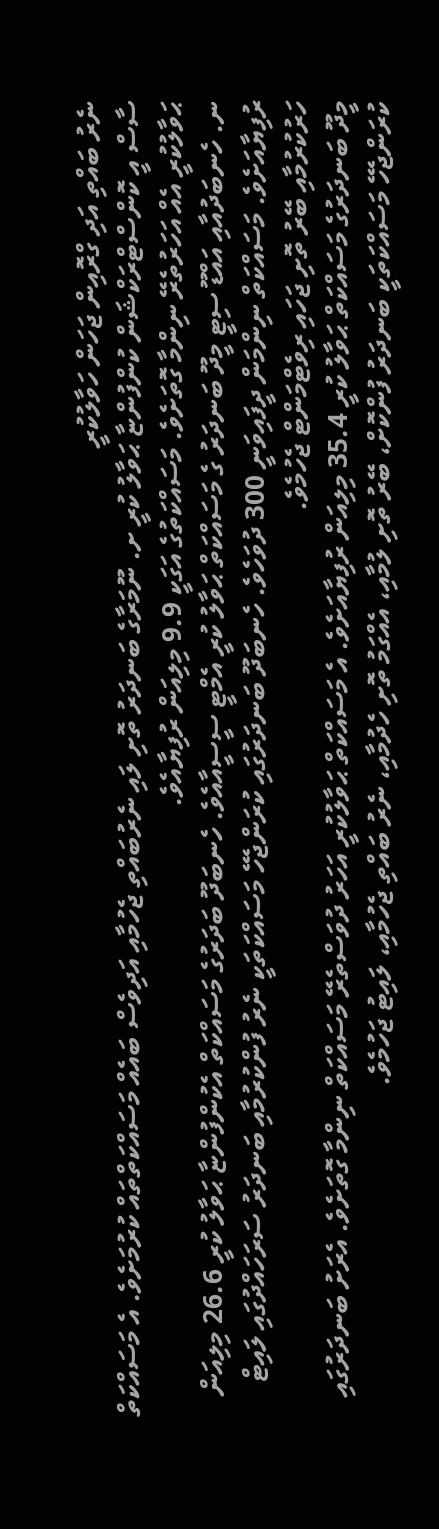ނެރު ބައްތި އަދި ގްރޮއިން ޖަހަން ހަވާލުކުރީ
ސާސް އީ ކޮންސްޓްރަކްޝަން ކުންފުންޏާ ޙަވާލު ކުރީ ށ. ނޫމަރާގެ ބަނދަރު ތޮށި ލައި ނެރުބައްތި ޖެހުމާއި އަދިވެސް ބައެއް މަސައްކަތްތައް ކުރުމަށެވެ. އެ މަސައްކަތް ޙަވާލުކުރީ އެއް އަހަރުތެރޭ ނިންމާ ގޮތަށެވެ. މަސައްކަތުގެ އަގަކީ 9.9 މިލިއަން ރުފިޔާއެވެ.
ނ. ހެނބަދުއާއި އައްޑޫ ސިޓީ މީދޫ ބަނދަރު ގެ މަސައްކަތް ޙަވާލު ކުރީ އެމްޓީ ސީސީއާއެވެ. ހެނބަދޫ ބަދަރުގެ މަސައްކަތް އެކުންފުންޏާ ޙަވާލު ކުރީ 26.6 މިލިއަން ރުފިޔާއަށެވެ. މަސައްކަތް ނިންމަން ދީފައިވަނީ 300 ދުވަހެވެ. ހެނބަދޫ ބަނދަރުގައި ކުރަންޖެހޭ މަސައްކަތަކީ ނެރު ފުންކުރުމާއި ބަނދަރު ސަރަހައްދުގައި ލައިޓް ހަރުކުރުމާއި ބޭރު ތޮށި ޖަހައި ރިވެޓްމަންޓް ޖެހުމެވެ.
މީދޫ ބަނދަރުގެ މަސައްކަތް ޙަވާލު ކުރީ 35.4 މިލިއަން ރުފިޔާއަށެވެ. އެ މަސައްކަތް ޙަވާލުކުރީ އަހަރު ދުވަސްތެރޭ މަސައްކަތް ނިންމާ ގޮތަށެވެ. އެރަށު ބަނދަރުގައި ކުރަންޖެހޭ މަސައްކަތަކީ ބަނދަރު ފުންކޮށް، ބޭރު ތޮށި ލުމާއި، އެއްގަމު ތޮށި ހެދުމާއި، ނެރު ބައްތި ޖެހުމާއި، ލައިޓު ޖަހުމެވެ.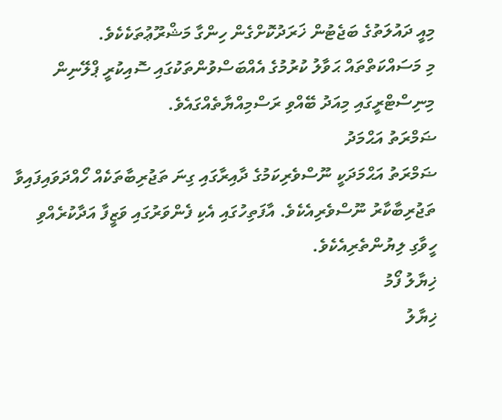މިއީ ދައުލަތުގެ ބަޖެޓުން ޚަރަދުކޮށްގެން ހިންގާ މަޝްރޫޢުތަކެކެވެ.
މި މަސައްކަތްތައް ޙަވާލު ކުރުމުގެ އެއްބަސްވުންތަކުގައި ސޮއިކުރީ ޕްލޭނިން މިނިސްޓްރީގައި މިއަދު ބޭއްވި ރަސްމިއްޔާތެއްގައެވެ.
ޟަމްރަތު އަޙްމަދު
ޟަމްރަތު އަޙްމަދަކީ ނޫސްވެރިކަމުގެ ދާއިރާގައި ގިނަ ތަޖުރިބާތަކެއް ހޯއްދަވައިފައިވާ ތަޖުރިބާކާރު ނޫސްވެރިއެކެވެ. އާފަތިހުގައި އެކި ފެންވަރުގައި ވަޒީފާ އަދާކުރެއްވި ހީވާގި ލިޔުންތެރިއެކެވެ.
ޚިޔާލު ފޯމު
ޚިޔާލު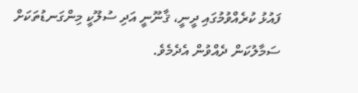ފައުޅު ކުރެއްވުމުގައި ދީނީ، ޤާނޫނީ އަދި ސުލޫކީ މިންގަނޑުތަކަށް ސަމާލުކަން ދެއްވުން އެދެމެވެ.